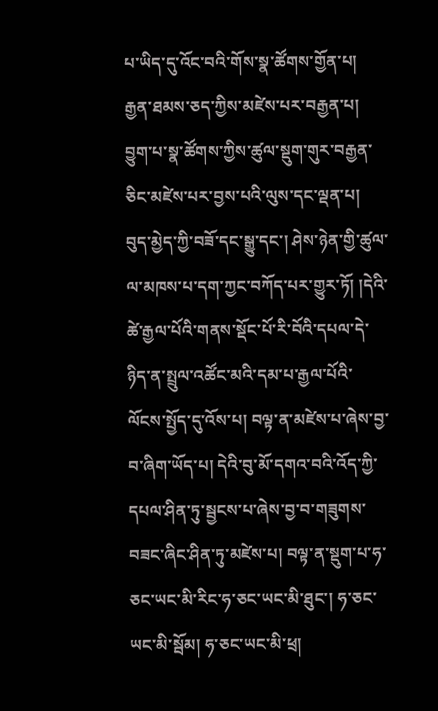པ་ཡིད་དུ་འོང་བའི་གོས་སྣ་ཚོགས་གྱོན་པ། རྒྱན་ཐམས་ཅད་ཀྱིས་མཛེས་པར་བརྒྱན་པ། བྱུག་པ་སྣ་ཚོགས་ཀྱིས་ཚུལ་སྡུག་གུར་བརྒྱན་ཅིང་མཛེས་པར་བྱས་པའི་ལུས་དང་ལྡན་པ། བུད་མྱེད་ཀྱི་བཟོ་དང་སྒྱུ་དང་། ཤེས་ཉེན་གྱི་ཚུལ་ལ་མཁས་པ་དག་ཀྱང་བཀོད་པར་གྱུར་ཏོ། །དེའི་ཚེ་རྒྱལ་པོའི་གནས་སྡོང་པོ་རི་བོའི་དཔལ་དེ་ཉིད་ན་སྤྲུལ་འཚོང་མའི་དམ་པ་རྒྱལ་པོའི་ལོངས་སྤྱོད་དུ་འོས་པ། བལྟ་ན་མཛེས་པ་ཞེས་བྱ་བ་ཞིག་ཡོད་པ། དེའི་བུ་མོ་དགའ་བའི་འོད་ཀྱི་དཔལ་ཤིན་ཏུ་སྦྱངས་པ་ཞེས་བྱ་བ་གཟུགས་བཟང་ཞིང་ཤིན་ཏུ་མཛེས་པ། བལྟ་ན་སྡུག་པ་ཧ་ཅང་ཡང་མི་རིང་ཧ་ཅང་ཡང་མི་ཐུང་། ཧ་ཅང་ཡང་མི་སྦོམ། ཧ་ཅང་ཡང་མི་ཕྲ།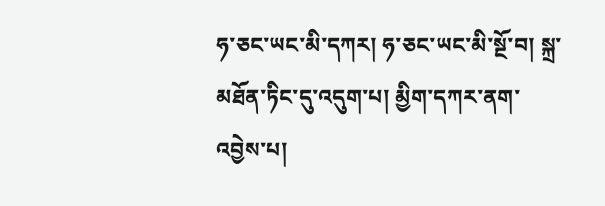ཧ་ཅང་ཡང་མི་དཀར། ཧ་ཅང་ཡང་མི་སྔོ་བ། སྐྲ་མཐོན་ཏིང་དུ་འདུག་པ། མྱིག་དཀར་ནག་འབྱེས་པ།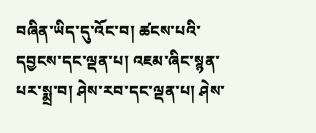བཞིན་ཡིད་དུ་འོང་བ། ཚངས་པའི་དབྱངས་དང་ལྡན་པ། འཇམ་ཞིང་སྙན་པར་སྨྲ་བ། ཤེས་རབ་དང་ལྡན་པ། ཤེས་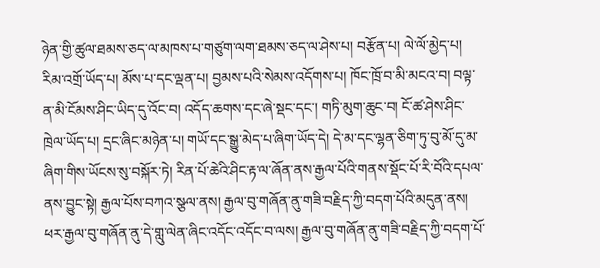ཉེན་གྱི་ཚུལ་ཐམས་ཅད་ལ་མཁས་པ་གཙུག་ལག་ཐམས་ཅད་ལ་ཤེས་པ། བརྩོན་པ། ལེ་ལོ་མྱེད་པ། རིམ་འགྲོ་ཡོད་པ། མོས་པ་དང་ལྡན་པ། བྱམས་པའི་སེམས་འདོགས་པ། ཁོང་ཁྲོ་བ་མི་མངའ་བ། བལྟ་ན་མི་ངོམས་ཤིང་ཡིད་དུ་འོང་བ། འདོད་ཆགས་དང་ཞེ་སྡང་དང་། གཏི་མུག་ཆུང་བ། ངོ་ཚ་ཤེས་ཤིང་ཁྲེལ་ཡོད་པ། དྲང་ཞིང་མཉེན་པ། གཡོ་དང་སྒྱུ་མེད་པ་ཞིག་ཡོད་དེ། དེ་མ་དང་ལྷན་ཅིག་ཏུ་བུ་མོ་དུ་མ་ཞིག་གིས་ཡོངས་སུ་བསྐོར་ཏེ། རིན་པོ་ཆེའི་ཤིང་རྟ་ལ་ཞོན་ནས་རྒྱལ་པོའི་གནས་སྡོང་པོ་རི་བོའི་དཔལ་ནས་བྱུང་སྟེ། རྒྱལ་པོས་བཀའ་སྩལ་ནས། རྒྱལ་བུ་གཞོན་ནུ་གཟི་བརྗིད་ཀྱི་བདག་པོའི་མདུན་ནས། ཕར་རྒྱལ་བུ་གཞོན་ནུ་དེ་གླུ་ལེན་ཞིང་འདོང་འདོང་བ་ལས། རྒྱལ་བུ་གཞོན་ནུ་གཟི་བརྗིད་ཀྱི་བདག་པོ་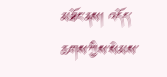མཐོང་ནས། འདོད་ཆགས་ཀྱིས་སེམས་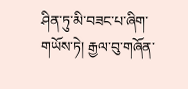ཤིན་ཏུ་མི་བཟང་པ་ཞིག་གཡོས་ཏེ། རྒྱལ་བུ་གཞོན་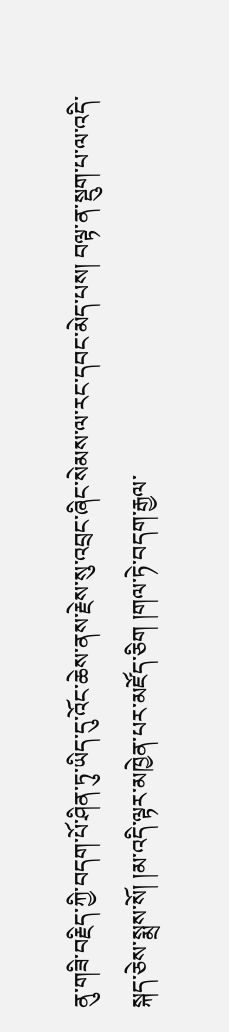ནུ་གཟི་བརྗིད་ཀྱི་བདག་པོ་ཤིན་ཏུ་ཡིད་དུ་འོང་ཆེས་ནས་རྗེས་སུ་འབྲང་ཞིང་སེམས་ལ་རང་དབང་མེད་པས། བལྟ་ན་སྡུག་པ་ལ་འདི་སྐད་ཅེས་སྨྲས་སོ། །མ་འདི་ལྟར་མཁྱེན་པར་མཛོད་ཅིག །གལ་ཏེ་བདག་རྒྱལ་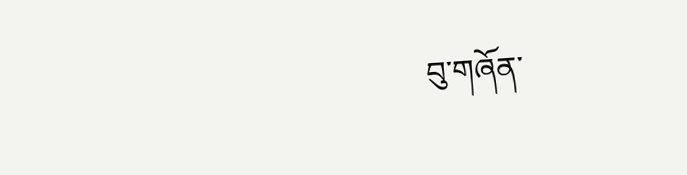བུ་གཞོན་